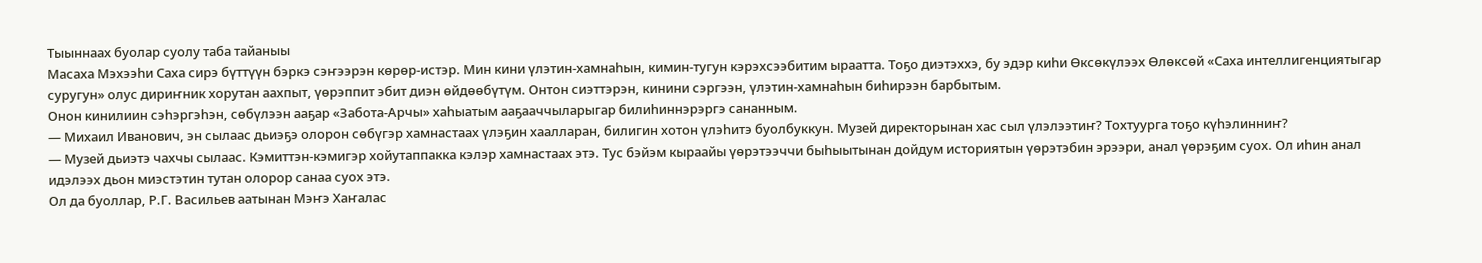Тыыннаах буолар суолу таба тайаныы
Масаха Мэхээһи Саха сирэ бүттүүн бэркэ сэҥээрэн көрөр-истэр. Мин кини үлэтин-хамнаһын, кимин-тугун кэрэхсээбитим ыраатта. Тоҕо диэтэххэ, бу эдэр киһи Өксөкүлээх Өлөксөй «Саха интеллигенциятыгар суругун» олус дириҥник хорутан аахпыт, үөрэппит эбит диэн өйдөөбүтүм. Онтон сиэттэрэн, кинини сэргээн, үлэтин-хамнаһын биһирээн барбытым.
Онон кинилиин сэһэргэһэн, сөбүлээн ааҕар «Забота-Арчы» хаһыатым ааҕааччыларыгар билиһиннэрэргэ сананным.
— Михаил Иванович, эн сылаас дьиэҕэ олорон сөбүгэр хамнастаах үлэҕин хаалларан, билигин хотон үлэһитэ буолбуккун. Музей директорынан хас сыл үлэлээтиҥ? Тохтуурга тоҕо күһэлинниҥ?
— Музей дьиэтэ чахчы сылаас. Кэмиттэн-кэмигэр хойутаппакка кэлэр хамнастаах этэ. Тус бэйэм кыраайы үөрэтээччи быһыытынан дойдум историятын үөрэтэбин эрээри, анал үөрэҕим суох. Ол иһин анал идэлээх дьон миэстэтин тутан олорор санаа суох этэ.
Ол да буоллар, Р.Г. Васильев аатынан Мэҥэ Хаҥалас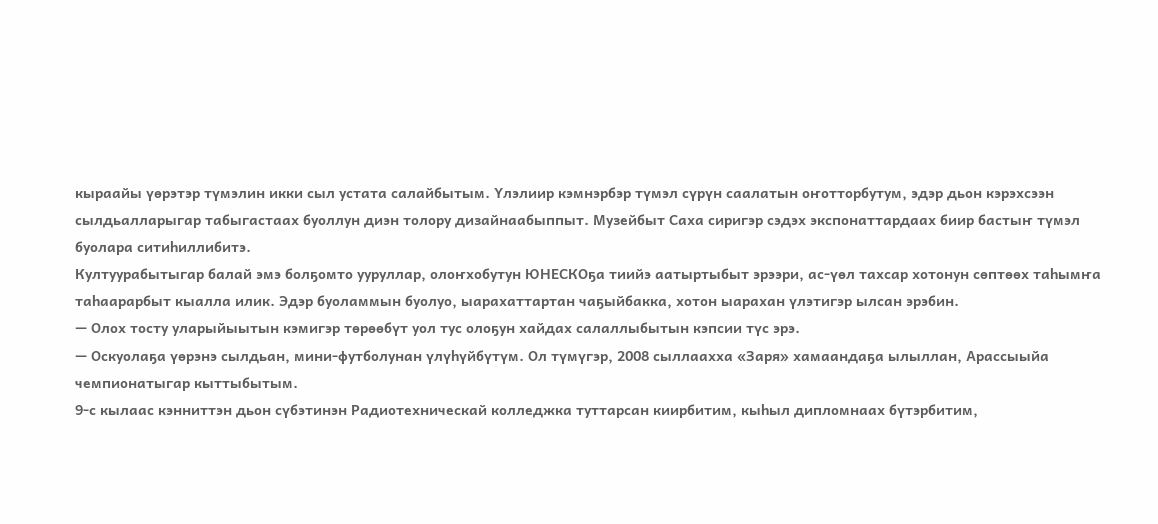кыраайы үөрэтэр түмэлин икки сыл устата салайбытым. Үлэлиир кэмнэрбэр түмэл сүрүн саалатын оҥотторбутум, эдэр дьон кэрэхсээн сылдьалларыгар табыгастаах буоллун диэн толору дизайнаабыппыт. Музейбыт Саха сиригэр сэдэх экспонаттардаах биир бастыҥ түмэл буолара ситиһиллибитэ.
Култуурабытыгар балай эмэ болҕомто ууруллар, олоҥхобутун ЮНЕСКОҕа тиийэ аатыртыбыт эрээри, ас-үөл тахсар хотонун сөптөөх таһымҥа таһаарарбыт кыалла илик. Эдэр буоламмын буолуо, ыарахаттартан чаҕыйбакка, хотон ыарахан үлэтигэр ылсан эрэбин.
— Олох тосту уларыйыытын кэмигэр төрөөбүт уол тус олоҕун хайдах салаллыбытын кэпсии түс эрэ.
— Оскуолаҕа үөрэнэ сылдьан, мини-футболунан үлүһүйбүтүм. Ол түмүгэр, 2008 сыллаахха «Заря» хамаандаҕа ылыллан, Арассыыйа чемпионатыгар кыттыбытым.
9-с кылаас кэнниттэн дьон сүбэтинэн Радиотехническай колледжка туттарсан киирбитим, кыһыл дипломнаах бүтэрбитим,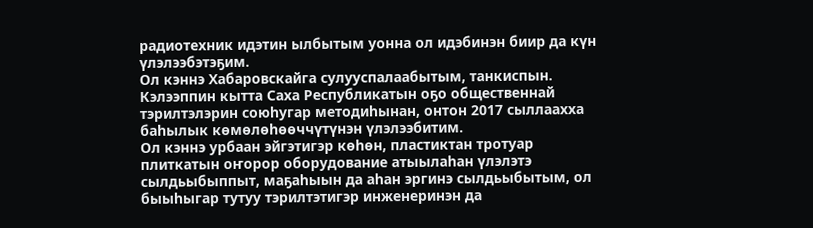радиотехник идэтин ылбытым уонна ол идэбинэн биир да күн үлэлээбэтэҕим.
Ол кэннэ Хабаровскайга сулууспалаабытым, танкиспын. Кэлээппин кытта Саха Республикатын оҕо общественнай тэрилтэлэрин союһугар методиһынан, онтон 2017 сыллаахха баһылык көмөлөһөөччүтүнэн үлэлээбитим.
Ол кэннэ урбаан эйгэтигэр көһөн, пластиктан тротуар плиткатын оҥорор оборудование атыылаһан үлэлэтэ сылдьыбыппыт, маҕаһыын да аһан эргинэ сылдьыбытым, ол быыһыгар тутуу тэрилтэтигэр инженеринэн да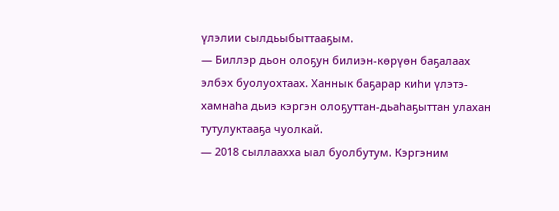үлэлии сылдьыбыттааҕым.
— Биллэр дьон олоҕун билиэн-көрүөн баҕалаах элбэх буолуохтаах. Ханнык баҕарар киһи үлэтэ-хамнаһа дьиэ кэргэн олоҕуттан-дьаһаҕыттан улахан тутулуктааҕа чуолкай.
— 2018 сыллаахха ыал буолбутум. Кэргэним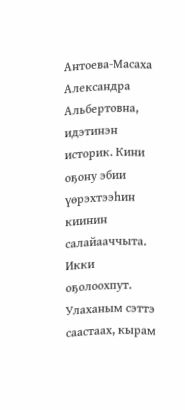Антоева-Масаха Александра Альбертовна, идэтинэн историк. Кини оҕону эбии үөрэхтээһин киинин салайааччыта. Икки оҕолоохпут. Улаханым сэттэ саастаах, кырам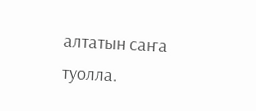алтатын саҥа туолла.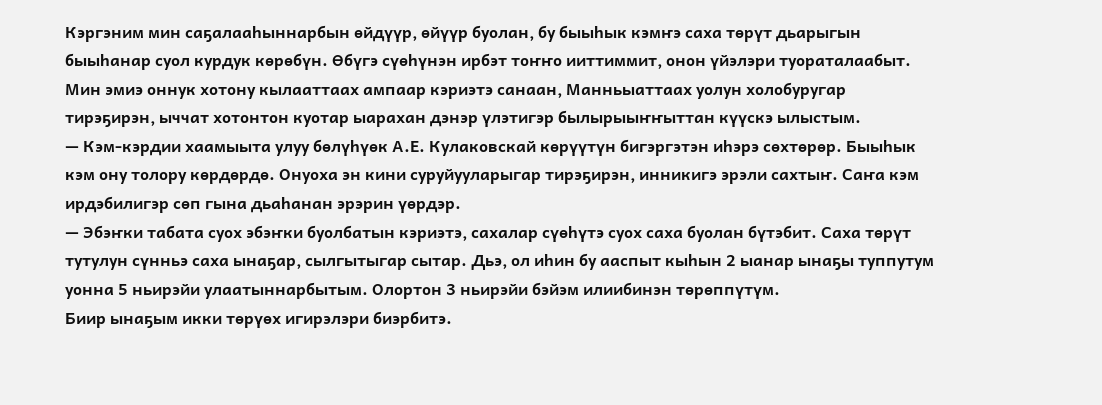Кэргэним мин саҕалааһыннарбын өйдүүр, өйүүр буолан, бу быыһык кэмҥэ саха төрүт дьарыгын быыһанар суол курдук көрөбүн. Өбүгэ сүөһүнэн ирбэт тоҥҥо ииттиммит, онон үйэлэри туораталаабыт.
Мин эмиэ оннук хотону кылааттаах ампаар кэриэтэ санаан, Манньыаттаах уолун холобуругар тирэҕирэн, ыччат хотонтон куотар ыарахан дэнэр үлэтигэр былырыыҥҥыттан күүскэ ылыстым.
— Кэм-кэрдии хаамыыта улуу бөлүһүөк А.Е. Кулаковскай көрүүтүн бигэргэтэн иһэрэ сөхтөрөр. Быыһык кэм ону толору көрдөрдө. Онуоха эн кини суруйууларыгар тирэҕирэн, инникигэ эрэли сахтыҥ. Саҥа кэм ирдэбилигэр сөп гына дьаһанан эрэрин үөрдэр.
— Эбэҥки табата суох эбэҥки буолбатын кэриэтэ, сахалар сүөһүтэ суох саха буолан бүтэбит. Саха төрүт тутулун сүнньэ саха ынаҕар, сылгытыгар сытар. Дьэ, ол иһин бу ааспыт кыһын 2 ыанар ынаҕы туппутум уонна 5 ньирэйи улаатыннарбытым. Олортон 3 ньирэйи бэйэм илиибинэн төрөппүтүм.
Биир ынаҕым икки төрүөх игирэлэри биэрбитэ.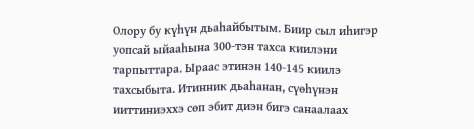Олору бу күһүн дьаһайбытым. Биир сыл иһигэр уопсай ыйааһына 300-тэн тахса киилэни тарпыттара. Ыраас этинэн 140-145 киилэ тахсыбыта. Итинник дьаһанан, сүөһүнэн ииттиниэххэ сөп эбит диэн бигэ санаалаах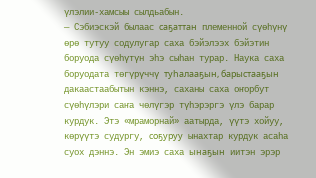үлэлии-хамсыы сылдьабын.
— Сэбиэскэй былаас саҕаттан племенной сүөһүнү өрө тутуу содулугар саха бэйэлээх бэйэтин боруода сүөһүтүн эһэ сыһан турар. Наука саха боруодата төгүрүччү туһалааҕын, барыстааҕын дакаастаабытын кэннэ, саханы саха оҥорбут сүөһүлэри саҥа чөлүгэр түһэрэргэ үлэ барар курдук. Этэ «мраморнай» аатырда, үүтэ хойуу, көрүүтэ судургу, соҕуруу ынахтар курдук асаһа суох дэннэ. Эн эмиэ саха ынаҕын иитэн эрэр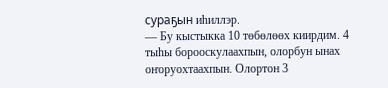сураҕын иһиллэр.
— Бу кыстыкка 10 төбөлөөх киирдим. 4 тыһы борооскулаахпын, олорбун ынах оҥоруохтаахпын. Олортон 3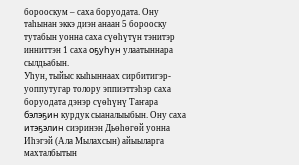борооскум – саха боруодата. Ону таһынан эккэ диэн анаан 5 борооску тутабын уонна саха сүөһүтүн тэнитэр инниттэн 1 саха оҕуһун улаатыннара сылдьабын.
Уһун, тыйыс кыһыннаах сирбитигэр-уоппутугар толору эппиэттэһэр саха боруодата дэнэр сүөһүнү Таҥара бэлэҕин курдук сыаналыыбын. Ону саха итэҕэлин сиэринэн Дьөһөгөй уонна Иһэгэй (Ала Мылахсын) айыыларга махталбытын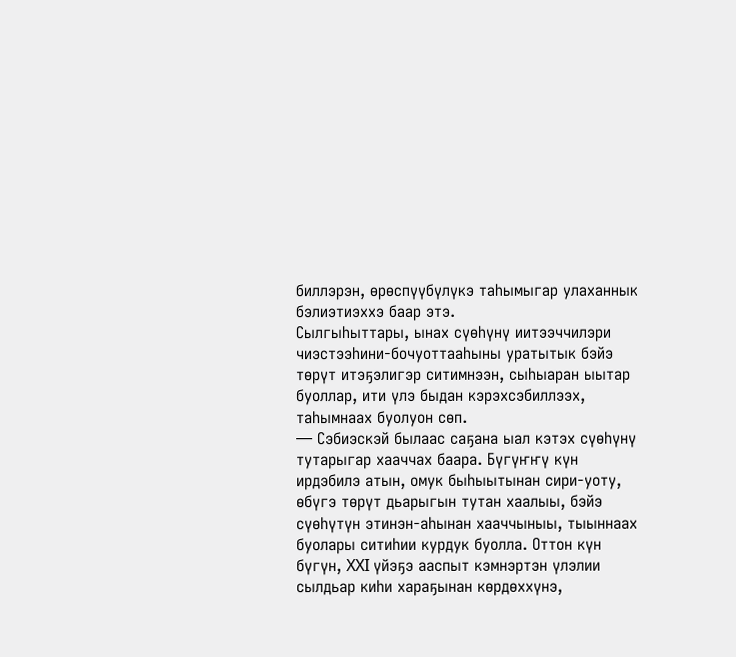биллэрэн, өрөспүүбүлүкэ таһымыгар улаханнык бэлиэтиэххэ баар этэ.
Сылгыһыттары, ынах сүөһүнү иитээччилэри чиэстээһини-бочуоттааһыны уратытык бэйэ төрүт итэҕэлигэр ситимнээн, сыһыаран ыытар буоллар, ити үлэ быдан кэрэхсэбиллээх, таһымнаах буолуон сөп.
— Сэбиэскэй былаас саҕана ыал кэтэх сүөһүнү тутарыгар хааччах баара. Бүгүҥҥү күн ирдэбилэ атын, омук быһыытынан сири-уоту, өбүгэ төрүт дьарыгын тутан хаалыы, бэйэ сүөһүтүн этинэн-аһынан хааччыныы, тыыннаах буолары ситиһии курдук буолла. Оттон күн бүгүн, XXI үйэҕэ ааспыт кэмнэртэн үлэлии сылдьар киһи хараҕынан көрдөххүнэ,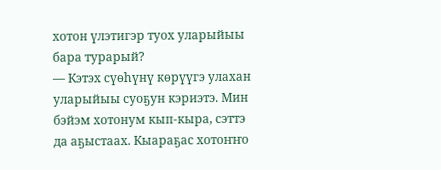хотон үлэтигэр туох уларыйыы бара турарый?
— Кэтэх сүөһүнү көрүүгэ улахан уларыйыы суоҕун кэриэтэ. Мин бэйэм хотонум кып-кыра, сэттэ да аҕыстаах. Кыараҕас хотоҥҥо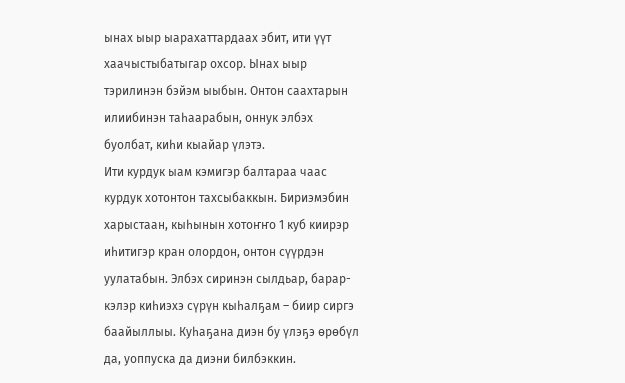ынах ыыр ыарахаттардаах эбит, ити үүт хаачыстыбатыгар охсор. Ынах ыыр тэрилинэн бэйэм ыыбын. Онтон саахтарын илиибинэн таһаарабын, оннук элбэх буолбат, киһи кыайар үлэтэ.
Ити курдук ыам кэмигэр балтараа чаас курдук хотонтон тахсыбаккын. Бириэмэбин харыстаан, кыһынын хотоҥҥо 1 куб киирэр иһитигэр кран олордон, онтон сүүрдэн уулатабын. Элбэх сиринэн сылдьар, барар-кэлэр киһиэхэ сүрүн кыһалҕам – биир сиргэ баайыллыы. Куһаҕана диэн бу үлэҕэ өрөбүл да, уоппуска да диэни билбэккин.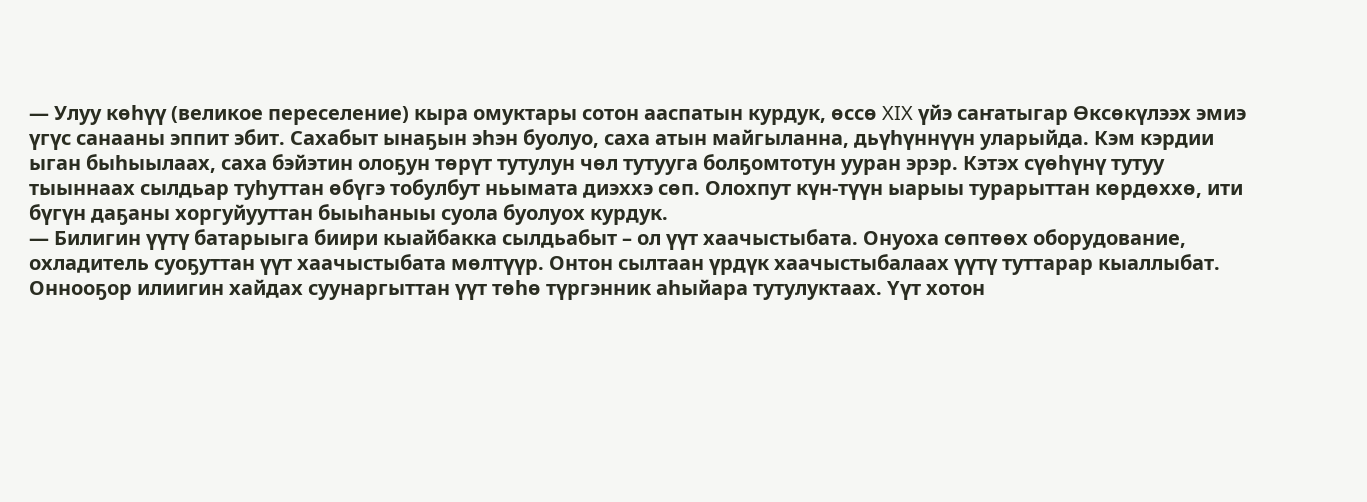— Улуу көһүү (великое переселение) кыра омуктары сотон ааспатын курдук, өссө XIX үйэ саҥатыгар Өксөкүлээх эмиэ үгүс санааны эппит эбит. Сахабыт ынаҕын эһэн буолуо, саха атын майгыланна, дьүһүннүүн уларыйда. Кэм кэрдии ыган быһыылаах, саха бэйэтин олоҕун төрүт тутулун чөл тутууга болҕомтотун ууран эрэр. Кэтэх сүөһүнү тутуу тыыннаах сылдьар туһуттан өбүгэ тобулбут ньымата диэххэ сөп. Олохпут күн-түүн ыарыы турарыттан көрдөххө, ити бүгүн даҕаны хоргуйууттан быыһаныы суола буолуох курдук.
— Билигин үүтү батарыыга биири кыайбакка сылдьабыт – ол үүт хаачыстыбата. Онуоха сөптөөх оборудование, охладитель суоҕуттан үүт хаачыстыбата мөлтүүр. Онтон сылтаан үрдүк хаачыстыбалаах үүтү туттарар кыаллыбат.
Оннооҕор илиигин хайдах суунаргыттан үүт төһө түргэнник аһыйара тутулуктаах. Үүт хотон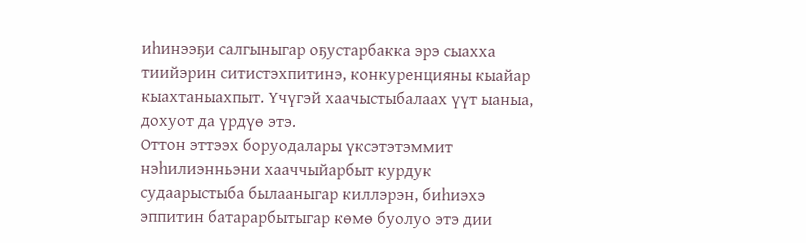иһинээҕи салгыныгар оҕустарбакка эрэ сыахха тиийэрин ситистэхпитинэ, конкуренцияны кыайар кыахтаныахпыт. Үчүгэй хаачыстыбалаах үүт ыаныа, дохуот да үрдүө этэ.
Оттон эттээх боруодалары үксэтэтэммит нэһилиэнньэни хааччыйарбыт курдук судаарыстыба былааныгар киллэрэн, биһиэхэ эппитин батарарбытыгар көмө буолуо этэ дии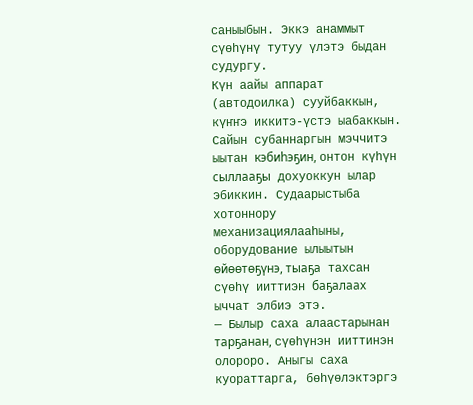саныыбын. Эккэ анаммыт сүөһүнү тутуу үлэтэ быдан судургу.
Күн аайы аппарат (автодоилка) сууйбаккын, күҥҥэ иккитэ-үстэ ыабаккын. Сайын субаннаргын мэччитэ ыытан кэбиһэҕин, онтон күһүн сыллааҕы дохуоккун ылар эбиккин. Судаарыстыба хотоннору механизациялааһыны, оборудование ылыытын өйөөтөҕүнэ, тыаҕа тахсан сүөһү ииттиэн баҕалаах ыччат элбиэ этэ.
— Былыр саха алаастарынан тарҕанан, сүөһүнэн ииттинэн олороро. Аныгы саха куораттарга, бөһүөлэктэргэ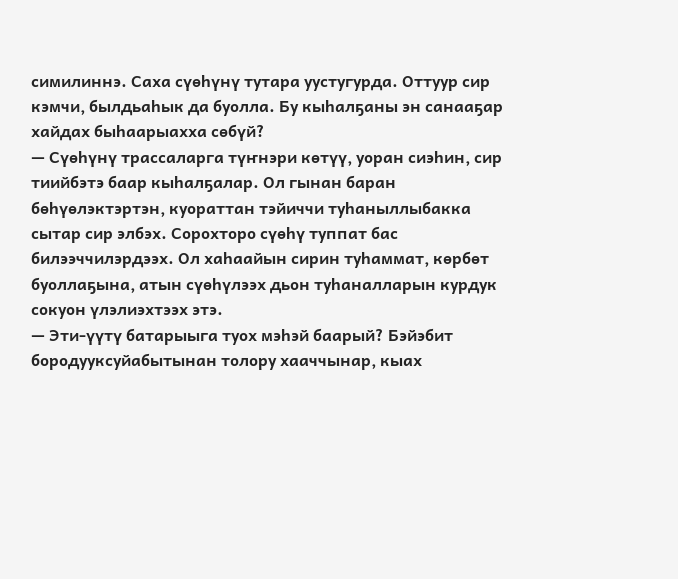симилиннэ. Саха сүөһүнү тутара уустугурда. Оттуур сир кэмчи, былдьаһык да буолла. Бу кыһалҕаны эн санааҕар хайдах быһаарыахха сөбүй?
— Сүөһүнү трассаларга түҥнэри көтүү, уоран сиэһин, сир тиийбэтэ баар кыһалҕалар. Ол гынан баран бөһүөлэктэртэн, куораттан тэйиччи туһаныллыбакка сытар сир элбэх. Сорохторо сүөһү туппат бас билээччилэрдээх. Ол хаһаайын сирин туһаммат, көрбөт буоллаҕына, атын сүөһүлээх дьон туһаналларын курдук сокуон үлэлиэхтээх этэ.
— Эти-үүтү батарыыга туох мэһэй баарый? Бэйэбит бородууксуйабытынан толору хааччынар, кыах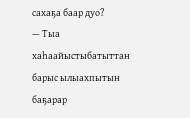сахаҕа баар дуо?
— Тыа хаһаайыстыбатыттан барыс ылыахпытын баҕарар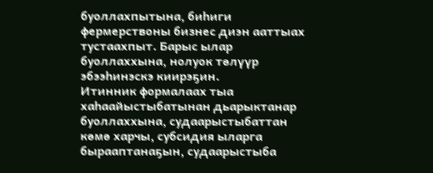буоллахпытына, биһиги фермерствоны бизнес диэн ааттыах тустаахпыт. Барыс ылар буоллаххына, нолуок төлүүр эбээһинэскэ киирэҕин.
Итинник формалаах тыа хаһаайыстыбатынан дьарыктанар буоллаххына, судаарыстыбаттан көмө харчы, субсидия ыларга бырааптанаҕын, судаарыстыба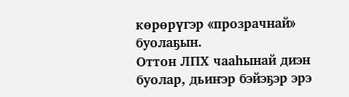көрөрүгэр «прозрачнай» буолаҕын.
Оттон ЛПХ чааһынай диэн буолар, дьиҥэр бэйэҕэр эрэ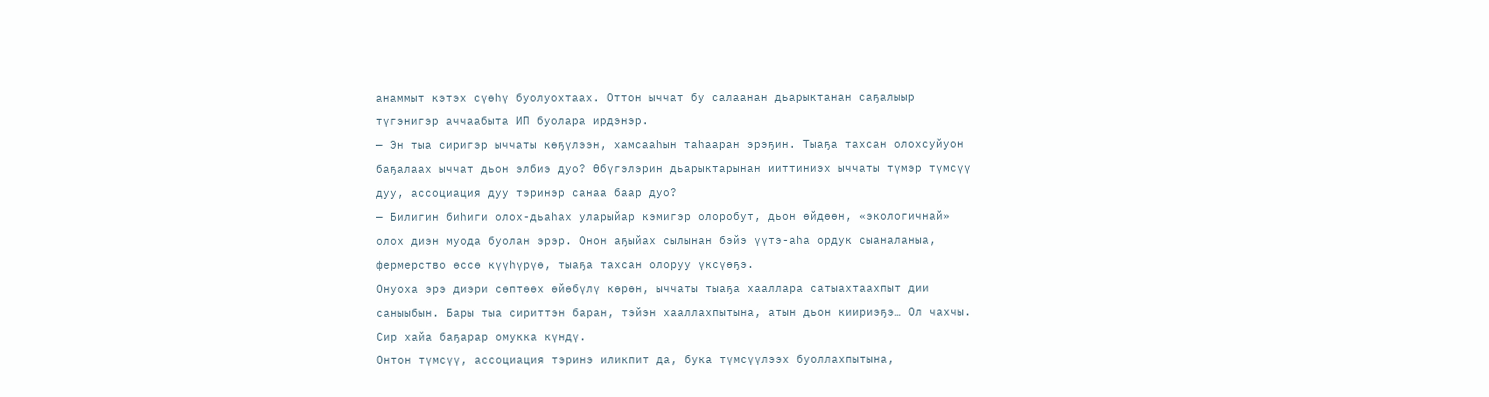анаммыт кэтэх сүөһү буолуохтаах. Оттон ыччат бу салаанан дьарыктанан саҕалыыр түгэнигэр аччаабыта ИП буолара ирдэнэр.
— Эн тыа сиригэр ыччаты көҕүлээн, хамсааһын таһааран эрэҕин. Тыаҕа тахсан олохсуйуон баҕалаах ыччат дьон элбиэ дуо? Өбүгэлэрин дьарыктарынан ииттиниэх ыччаты түмэр түмсүү дуу, ассоциация дуу тэринэр санаа баар дуо?
— Билигин биһиги олох-дьаһах уларыйар кэмигэр олоробут, дьон өйдөөн, «экологичнай» олох диэн муода буолан эрэр. Онон аҕыйах сылынан бэйэ үүтэ-аһа ордук сыаналаныа, фермерство өссө күүһүрүө, тыаҕа тахсан олоруу үксүөҕэ.
Онуоха эрэ диэри сөптөөх өйөбүлү көрөн, ыччаты тыаҕа хааллара сатыахтаахпыт дии саныыбын. Бары тыа сириттэн баран, тэйэн хааллахпытына, атын дьон киириэҕэ… Ол чахчы. Сир хайа баҕарар омукка күндү.
Онтон түмсүү, ассоциация тэринэ иликпит да, бука түмсүүлээх буоллахпытына,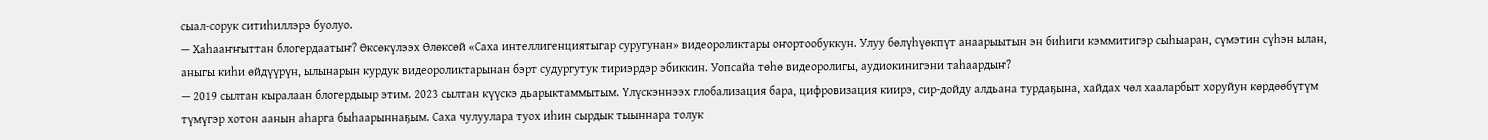сыал-сорук ситиһиллэрэ буолуо.
— Хаһааҥҥыттан блогердаатыҥ? Өксөкүлээх Өлөксөй «Саха интеллигенциятыгар суругунан» видеороликтары оҥортообуккун. Улуу бөлүһүөкпүт анаарыытын эн биһиги кэммитигэр сыһыаран, сүмэтин сүһэн ылан, аныгы киһи өйдүүрүн, ылынарын курдук видеороликтарынан бэрт судургутук тириэрдэр эбиккин. Уопсайа төһө видеоролигы, аудиокинигэни таһаардыҥ?
— 2019 сылтан кыралаан блогердыыр этим. 2023 сылтан күүскэ дьарыктаммытым. Үлүскэннээх глобализация бара, цифровизация киирэ, сир-дойду алдьана турдаҕына, хайдах чөл хааларбыт хоруйун көрдөөбүтүм түмүгэр хотон аанын аһарга быһаарыннаҕым. Саха чулуулара туох иһин сырдык тыыннара толук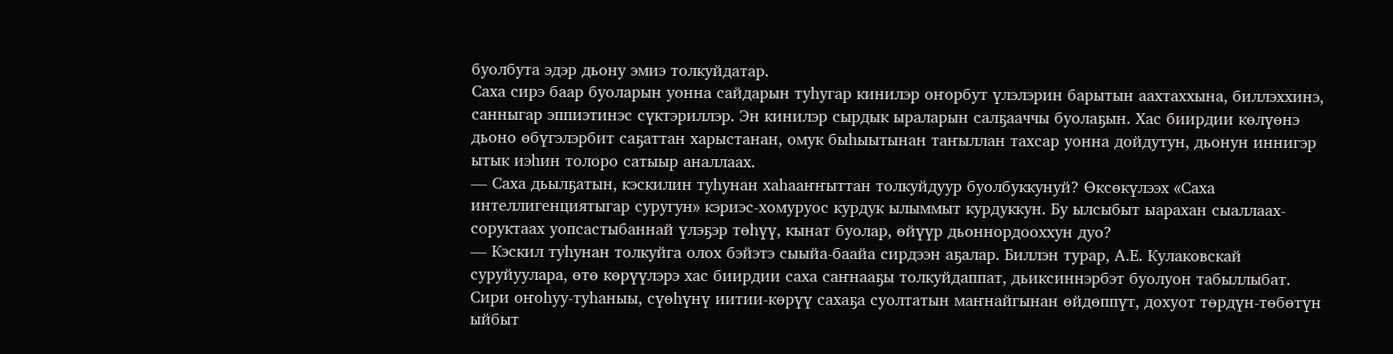буолбута эдэр дьону эмиэ толкуйдатар.
Саха сирэ баар буоларын уонна сайдарын туһугар кинилэр оҥорбут үлэлэрин барытын аахтаххына, биллэххинэ, санныгар эппиэтинэс сүктэриллэр. Эн кинилэр сырдык ыраларын салҕааччы буолаҕын. Хас биирдии көлүөнэ дьоно өбүгэлэрбит саҕаттан харыстанан, омук быһыытынан таҥыллан тахсар уонна дойдутун, дьонун иннигэр ытык иэһин толоро сатыыр аналлаах.
— Саха дьылҕатын, кэскилин туһунан хаһааҥҥыттан толкуйдуур буолбуккунуй? Өксөкүлээх «Саха интеллигенциятыгар суругун» кэриэс-хомуруос курдук ылыммыт курдуккун. Бу ылсыбыт ыарахан сыаллаах-соруктаах уопсастыбаннай үлэҕэр төһүү, кынат буолар, өйүүр дьоннордооххун дуо?
— Кэскил туһунан толкуйга олох бэйэтэ сыыйа-баайа сирдээн аҕалар. Биллэн турар, А.Е. Кулаковскай суруйуулара, өтө көрүүлэрэ хас биирдии саха саҥнааҕы толкуйдаппат, дьиксиннэрбэт буолуон табыллыбат. Сири оҥоһуу-туһаныы, сүөһүнү иитии-көрүү сахаҕа суолтатын маҥнайгынан өйдөппүт, дохуот төрдүн-төбөтүн ыйбыт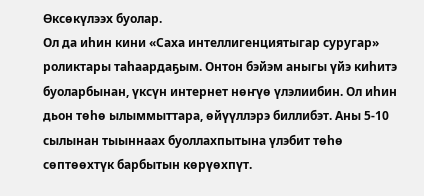Өксөкүлээх буолар.
Ол да иһин кини «Саха интеллигенциятыгар суругар» роликтары таһаардаҕым. Онтон бэйэм аныгы үйэ киһитэ буоларбынан, үксүн интернет нөҥүө үлэлиибин. Ол иһин дьон төһө ылыммыттара, өйүүллэрэ биллибэт. Аны 5-10 сылынан тыыннаах буоллахпытына үлэбит төһө сөптөөхтүк барбытын көрүөхпүт.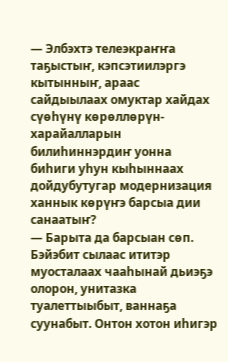— Элбэхтэ телеэкраҥҥа таҕыстыҥ, кэпсэтиилэргэ кытынныҥ, араас сайдыылаах омуктар хайдах сүөһүнү көрөллөрүн-харайалларын билиһиннэрдиҥ уонна биһиги уһун кыһыннаах дойдубутугар модернизация ханнык көрүҥэ барсыа дии санаатыҥ?
— Барыта да барсыан сөп. Бэйэбит сылаас ититэр муосталаах чааһынай дьиэҕэ олорон, унитазка туалеттыыбыт, ваннаҕа суунабыт. Онтон хотон иһигэр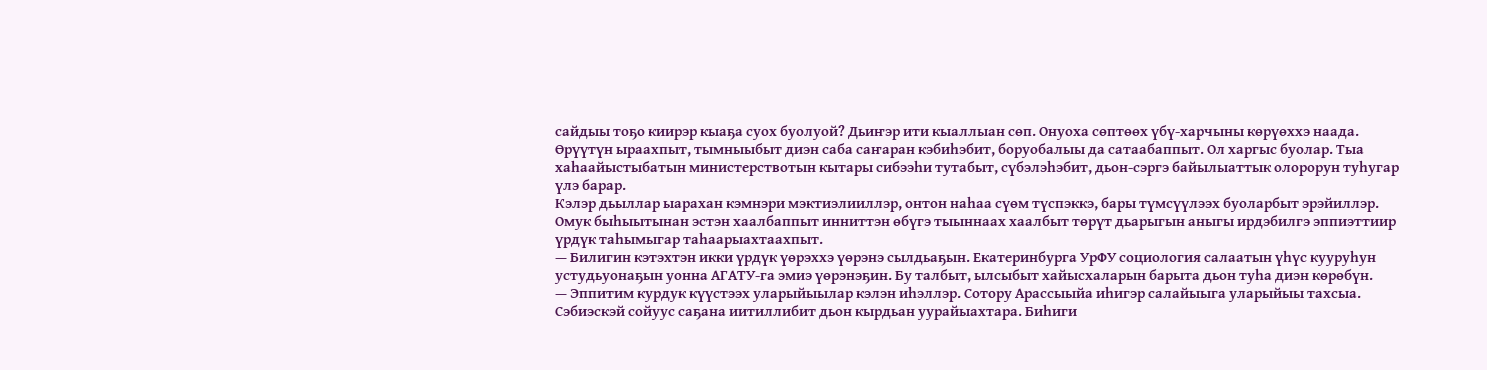сайдыы тоҕо киирэр кыаҕа суох буолуой? Дьиҥэр ити кыаллыан сөп. Онуоха сөптөөх үбү-харчыны көрүөххэ наада.
Өрүүтүн ыраахпыт, тымныыбыт диэн саба саҥаран кэбиһэбит, боруобалыы да сатаабаппыт. Ол харгыс буолар. Тыа хаһаайыстыбатын министерствотын кытары сибээһи тутабыт, сүбэлэһэбит, дьон-сэргэ байылыаттык олорорун туһугар үлэ барар.
Кэлэр дьыллар ыарахан кэмнэри мэктиэлииллэр, онтон наһаа сүөм түспэккэ, бары түмсүүлээх буоларбыт эрэйиллэр. Омук быһыытынан эстэн хаалбаппыт инниттэн өбүгэ тыыннаах хаалбыт төрүт дьарыгын аныгы ирдэбилгэ эппиэттиир үрдүк таһымыгар таһаарыахтаахпыт.
— Билигин кэтэхтэн икки үрдүк үөрэххэ үөрэнэ сылдьаҕын. Екатеринбурга УрФУ социология салаатын үһүс кууруһун устудьуонаҕын уонна АГАТУ-га эмиэ үөрэнэҕин. Бу талбыт, ылсыбыт хайысхаларын барыта дьон туһа диэн көрөбүн.
— Эппитим курдук күүстээх уларыйыылар кэлэн иһэллэр. Сотору Арассыыйа иһигэр салайыыга уларыйыы тахсыа. Сэбиэскэй сойуус саҕана иитиллибит дьон кырдьан уурайыахтара. Биһиги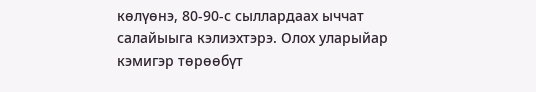көлүөнэ, 80-90-с сыллардаах ыччат салайыыга кэлиэхтэрэ. Олох уларыйар кэмигэр төрөөбүт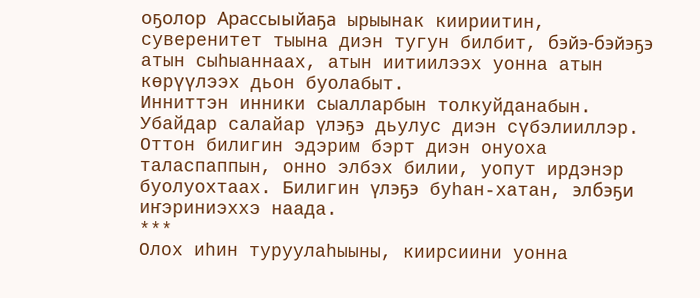оҕолор Арассыыйаҕа ырыынак киириитин, суверенитет тыына диэн тугун билбит, бэйэ-бэйэҕэ атын сыһыаннаах, атын иитиилээх уонна атын көрүүлээх дьон буолабыт.
Инниттэн инники сыалларбын толкуйданабын. Убайдар салайар үлэҕэ дьулус диэн сүбэлииллэр. Оттон билигин эдэрим бэрт диэн онуоха таласпаппын, онно элбэх билии, уопут ирдэнэр буолуохтаах. Билигин үлэҕэ буһан-хатан, элбэҕи иҥэриниэххэ наада.
***
Олох иһин туруулаһыыны, киирсиини уонна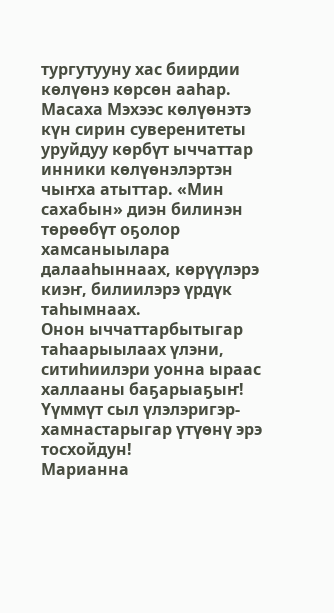тургутууну хас биирдии көлүөнэ көрсөн ааһар. Масаха Мэхээс көлүөнэтэ күн сирин суверенитеты уруйдуу көрбүт ыччаттар инники көлүөнэлэртэн чыҥха атыттар. «Мин сахабын» диэн билинэн төрөөбүт оҕолор хамсаныылара далааһыннаах, көрүүлэрэ киэҥ, билиилэрэ үрдүк таһымнаах.
Онон ыччаттарбытыгар таһаарыылаах үлэни, ситиһиилэри уонна ыраас халлааны баҕарыаҕыҥ! Үүммүт сыл үлэлэригэр-хамнастарыгар үтүөнү эрэ тосхойдун!
Марианна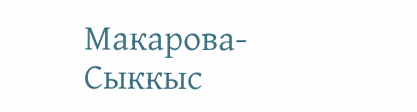Макарова-Сыккыс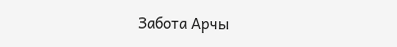Забота Арчы